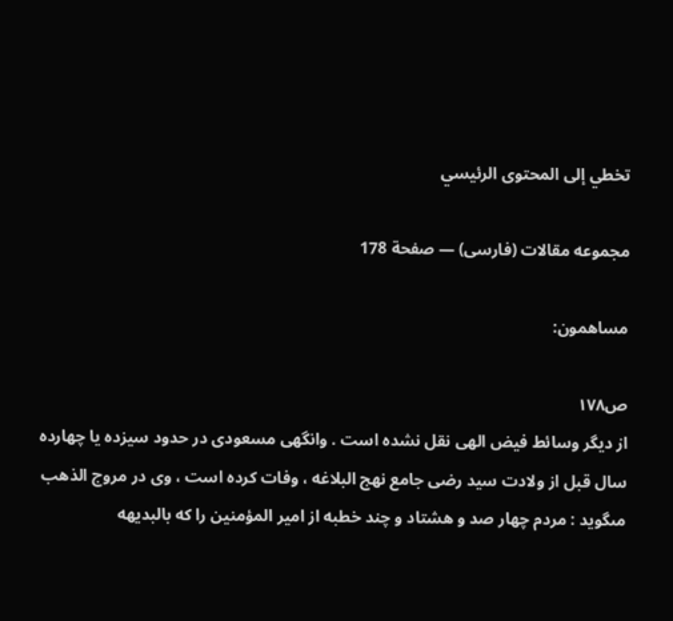تخطي إلى المحتوى الرئيسي

مجموعه مقالات (فارسى) — صفحة 178

مساهمون:

ص١٧٨
از ديگر وسائط فيض الهى نقل نشده است . وانگهى مسعودى در حدود سيزده يا چهارده سال قبل از ولادت سيد رضى جامع نهج البلاغه ، وفات كرده است ، وى در مروج الذهب مىگويد : مردم چهار صد و هشتاد و چند خطبه از امير المؤمنين را كه بالبديهه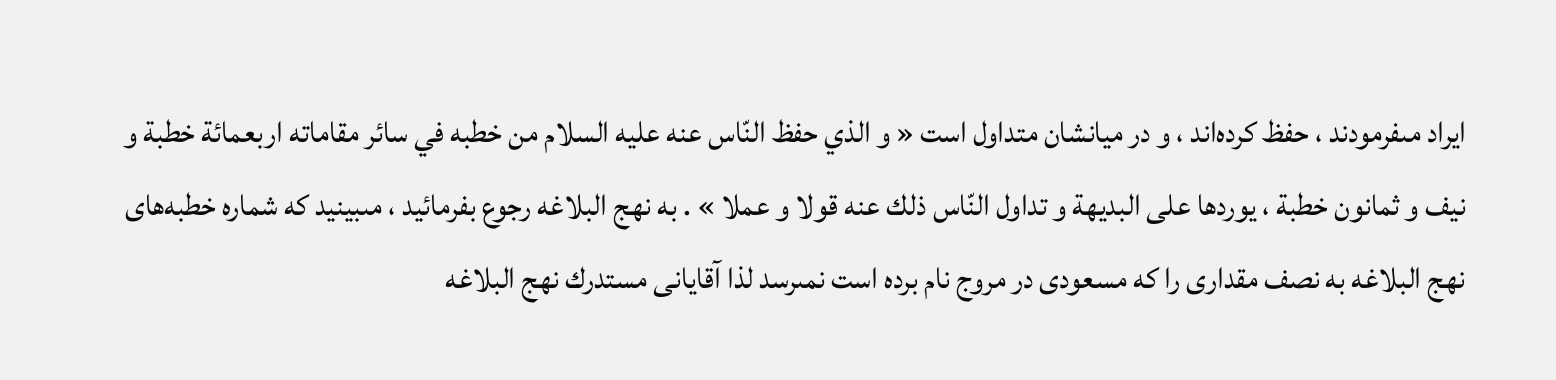ايراد مىفرمودند ، حفظ كرده‌اند ، و در ميانشان متداول است « و الذي حفظ النّاس عنه عليه السلام من خطبه في سائر مقاماته اربعمائة خطبة و نيف و ثمانون خطبة ، يوردها على البديهة و تداول النّاس ذلك عنه قولا و عملا » . به نهج البلاغه رجوع بفرمائيد ، مىبينيد كه شماره خطبه‌هاى نهج البلاغه به نصف مقدارى را كه مسعودى در مروج نام برده است نمىرسد لذا آقايانى مستدرك نهج البلاغه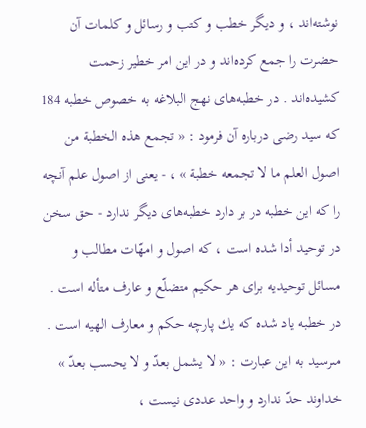نوشته‌اند ، و ديگر خطب و كتب و رسائل و كلمات آن حضرت را جمع كرده‌اند و در اين امر خطير زحمت كشيده‌اند . در خطبه‌هاى نهج البلاغه به خصوص خطبه 184 كه سيد رضى درباره آن فرمود : « تجمع هذه الخطبة من اصول العلم ما لا تجمعه خطبة » ، - يعنى از اصول علم آنچه را كه اين خطبه در بر دارد خطبه‌هاى ديگر ندارد - حق سخن در توحيد أدا شده است ، كه اصول و امهّات مطالب و مسائل توحيديه براى هر حكيم متضلّع و عارف متأله است . در خطبه ياد شده كه يك پارچه حكم و معارف الهيه است . مىرسيد به اين عبارت : « لا يشمل بعدّ و لا يحسب بعدّ » خداوند حدّ ندارد و واحد عددى نيست ،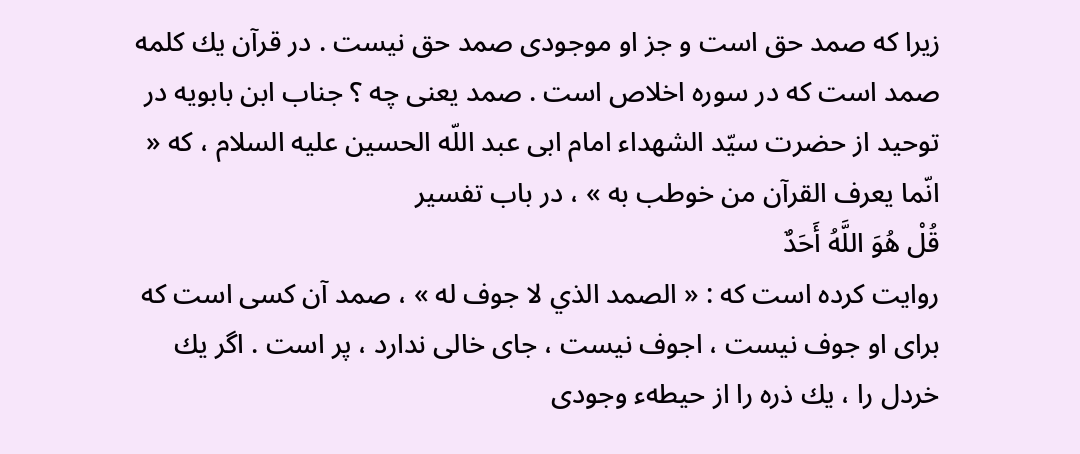زيرا كه صمد حق است و جز او موجودى صمد حق نيست . در قرآن يك كلمه صمد است كه در سوره اخلاص است . صمد يعنى چه ؟ جناب ابن بابويه در توحيد از حضرت سيّد الشهداء امام ابى عبد اللّه الحسين عليه السلام ، كه « انّما يعرف القرآن من خوطب به » ، در باب تفسير
قُلْ هُوَ اللَّهُ أَحَدٌ
روايت كرده است كه : « الصمد الذي لا جوف له » ، صمد آن كسى است كه براى او جوف نيست ، اجوف نيست ، جاى خالى ندارد ، پر است . اگر يك خردل را ، يك ذره را از حيطهء وجودى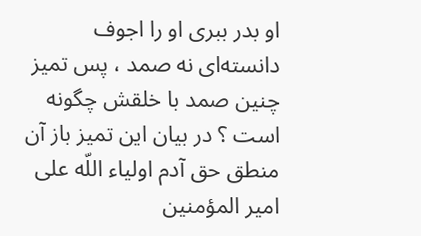او بدر ببرى او را اجوف دانسته‌اى نه صمد ، پس تميز چنين صمد با خلقش چگونه است ؟ در بيان اين تميز باز آن منطق حق آدم اولياء اللّه على امير المؤمنين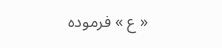« ع » فرموده